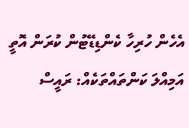އެހެން ހުރިހާ ކެންޑިޑޭޓުން ކުރަން އޮތީ އަމިއްލަ ކަންތައްތަކެއް: ރައީސް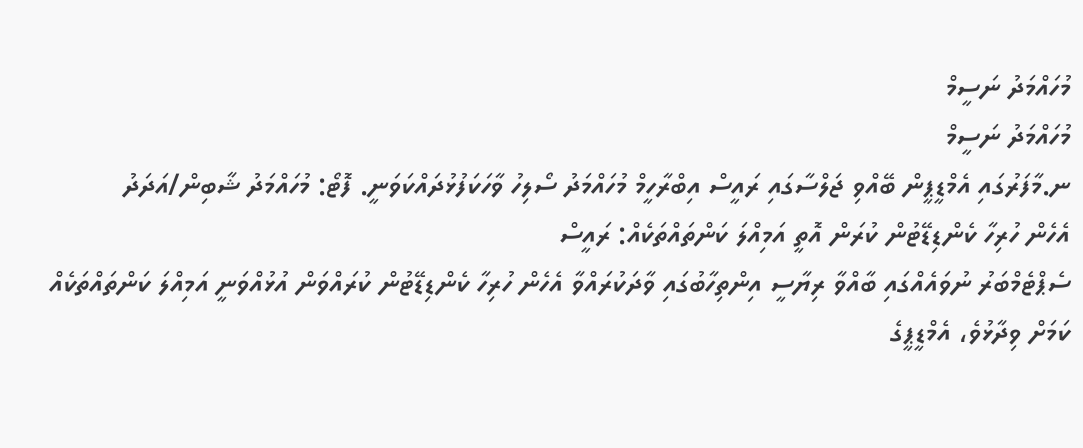މުހައްމަދު ނަސީމް
މުހައްމަދު ނަސީމް
ނ.މާފަރުގައި އެމްޑީޕީން ބޭއްވި ޖަލްސާގައި ރައީސް އިބްރާހީމް މުހައްމަދު ސޯލިހު ވާހަކަފުޅުދައްކަވަނީ. ފޮޓޯ: މުހައްމަދު ޝާބިން/އަދަދު
އެހެން ހުރިހާ ކެންޑިޑޭޓުން ކުރަން އޮތީ އަމިއްލަ ކަންތައްތަކެއް: ރައީސް
ސެޕްޓެމްބަރު ނުވައެއްގައި ބާއްވާ ރިޔާސީ އިންތިހާބުގައި ވާދަކުރައްވާ އެހެން ހުރިހާ ކެންޑިޑޭޓުން ކުރައްވަން އުޅުއްވަނީ އަމިއްލަ ކަންތައްތަކެއް ކަމަށް ވިދާޅުވެ، އެމްޑީޕީގެ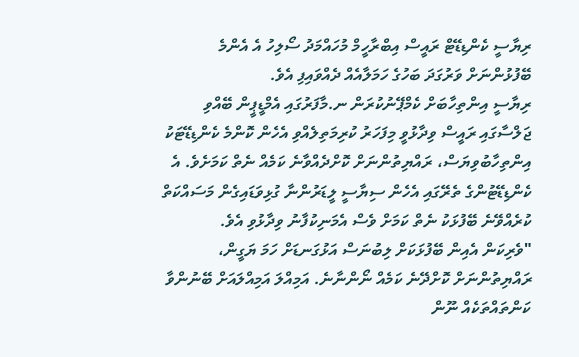ރިޔާސީ ކެންޑިޑޭޓް ރައީސް އިބްރާހީމް މުހައްމަދު ސޯލިހު އެ އެންމެ ބޭފުޅުންނަށް ވަރުގަދަ ބަހުގެ ހަމަލާއެއް ދެއްވައިފި އެވެ.
ރިޔާސީ އިންތިހާބަށް ކެމްޕޭނުކުރަން ނ.މާފަރުގައި އެމްޑީޕީން ބޭއްވި ޖަލްސާގައި ރައީސް ވިދާޅުވީ މިފަހަރު ކުރިމަތިލެއްވި އެހެން ކޮންމެ ކެންޑިޑޭޓަކު އިންތިހާބުވިޔަސް، ރައްޔިތުންނަށް ކޮށްދެއްވާނެ ކަމެއް ނެތް ކަމަށެވެ. އެ ކެންޑިޑޭޓުންގެ ތެރޭގައި އެހެން ސިޔާސީ ލީޑަރުންނާ ގުޅިވަޑައިގެން މަސައްކަތް ކުރެއްވޭނެ ބޭފުޅަކު ނެތް ކަމަށް ވެސް އެމަނިކުފާނު ވިދާޅުވި އެވެ.
"ވެރިކަން އެއިން ބޭފުޅަކަށް ލިބުނަސް އަޅުގަނޑަށް ހަމަ ޔަގީން، ރައްޔިތުންނަށް ކޮށްދޭނެ ކަމެއް ނޯންނާނެ. އަމިއްލަ އަމިއްލައަށް ބޭނުންވާ ކަންތައްތަކެއް ނޫން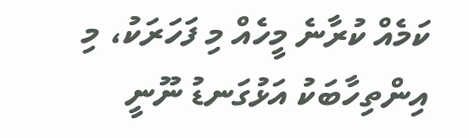ކަމެއް ކުރާނެ މީހެއް މި ފަހަރަކު، މި އިންތިހާބަކު އަޅުގަނޑު ނޫނީ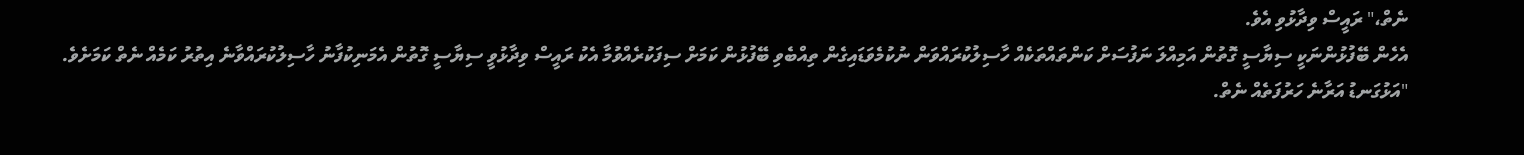ނެތް،" ރައީސް ވިދާޅުވި އެވެ.
އެހެން ބޭފުޅުންނަކީ ސިޔާސީ ގޮތުން އަމިއްލަ ނަފުސަށް ކަންތައްތަކެއް ހާސިލުކުރައްވަން ނުކުމެވަޑައިގެން ތިއްބެވި ބޭފުޅުން ކަމަށް ސިފަކުރެއްވުމާ އެކު ރައީސް ވިދާޅުވީ ސިޔާސީ ގޮތުން އެމަނިކުފާނު ހާސިލުކުރައްވާނެ އިތުރު ކަމެއް ނެތް ކަމަށެވެ.
"އަޅުގަނޑު އަރާނެ ހަރުފަތެއް ނެތް.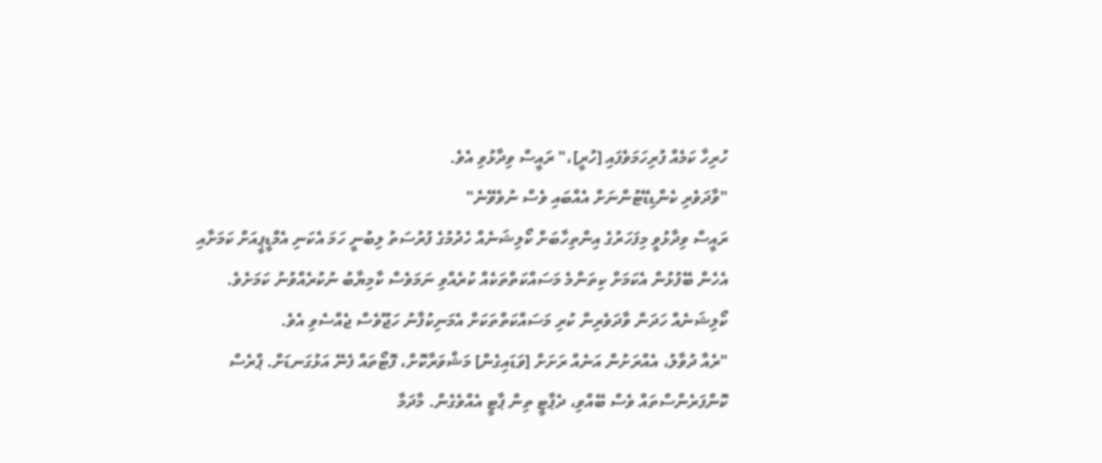ހުރިހާ ކަމެއް ފުރިހަމަވެފައި [ހުރީ]،" ރައީސް ވިދާޅުވި އެވެ.
"ވާދަވެރި ކެންޑިޑޭޓުންނަށް އެއްބައި ވެސް ނުވެވޭނެ"
ރައީސް ވިދާޅުވީ މިފަހަރުގެ އިންތިހާބަށް ކޯލިޝަނެއް ހެދުމުގެ ފުރުސަތު ލިބުނީ ހަމަ އެކަނި އެމްޑީޕީއަށް ކަމަށާއި އެހެން ބޭފުޅުން އެކަމަށް ކިތަންމެ މަސައްކަތްތަކެއް ކުރެއްވި ނަމަވެސް ކާމިޔާބު ނުކުރެއްވުނު ކަމަށެވެ. ކޯލިޝަނެއް ހަދަން ވާދަވެރިން ކުރި މަސައްކަތްތަކަށް އެމަނިކުފާނު ހަޖޫވެސް ޖެއްސެވި އެވެ.
"ރެއާ ދުވާލު، އެއްރަށުން އަނެއް ރަށަށް [ވަޑައިގެން] މަޝްވަރާކޮށް، ފޮޓޯތައް ފެނޭ އަޅުގަނޑަށް. ޕްރެސް ކޮންފަރެންސްތައް ވެސް ބޭއްވި، ދެޕާޓީ ތިން ޕާޓީ އެއްވެގެން. މާދަމާ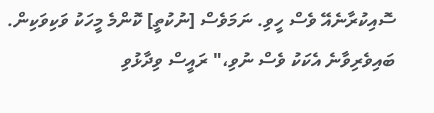ސޮއިކުރާނެއޭ ވެސް ހީވި. ނަމަވެސް [ނުކުތީ] ކޮންމެ މީހަކު ވަކިވަކިން. ބައިވެރިވާނެ އެކަކު ވެސް ނުވި،" ރައީސް ވިދާޅުވި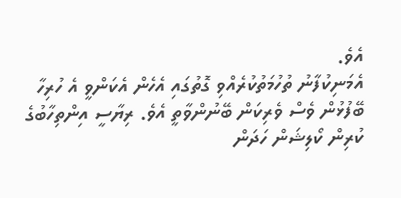އެވެ.
އެމަނިކުފާނު ތުހުމަތުކުރެއްވި ގޮތުގައި އެހެން އެކަންވީ އެ ހުރިހާ ބޭފުޅުން ވެސް ވެރިކަން ބޭނުންވާތީ އެވެ. ރިޔާސީ އިންތިހާބުގެ ކުރިން ކޯލިޝަން ހަދަން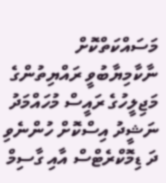މަސައްކަތްކޮށް ނާކާމިޔާބުވީ ރައްޔިތުންގެ މަޖިލީހުގެ ރައީސް މުހައްމަދު ނަޝީދު އިސްކޮށް ހުންނެވި ދަ ޑިމޮކްރެޓްސް އާއި ގާސިމް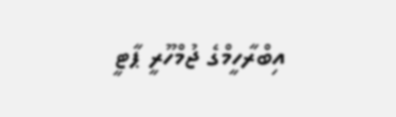އިބްރާހީމްގެ ޖުމްހޫރީ ޕާޓީ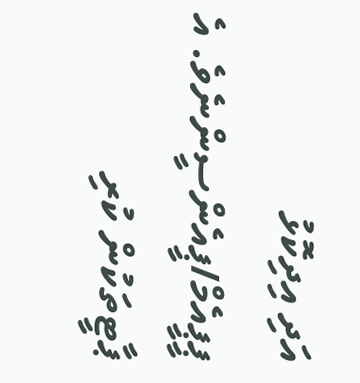އަދި އިދިކޮޅު ޕީޕީއެމް/ޕީއެންސީންނެވެ. އެ ޕާޓީތަކުން ކުރި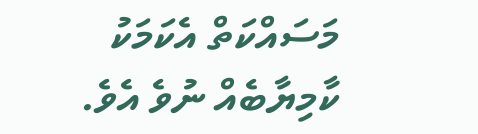މަސައްކަތް އެކަމަކު ކާމިޔާބެއް ނުވެ އެވެ.